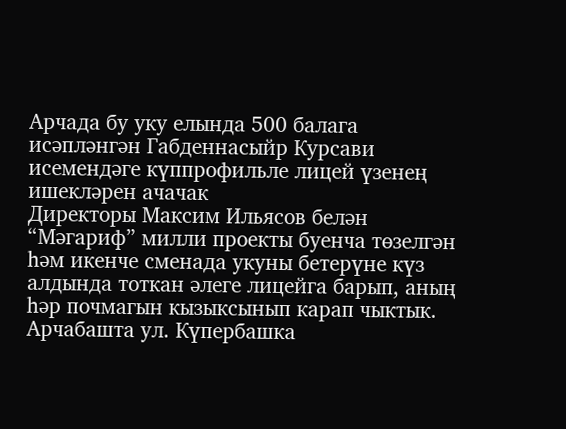Арчада бу уку елында 500 балага исәпләнгән Габденнасыйр Курсави исемендәге күппрофильле лицей үзенең ишекләрен ачачак
Директоры Максим Ильясов белән “Мәгариф” милли проекты буенча төзелгән һәм икенче сменада укуны бетерүне күз алдында тоткан әлеге лицейга барып, аның һәр почмагын кызыксынып карап чыктык.
Арчабашта ул. Күпербашка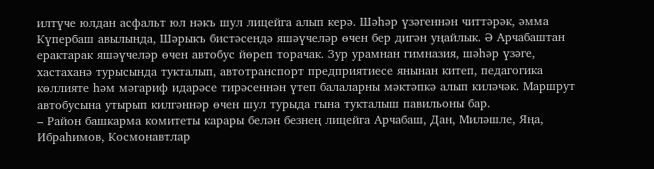илтүче юлдан асфальт юл нәкъ шул лицейга алып керә. Шәһәр үзәгеннән читтәрәк, әмма Күпербаш авылында, Шәрыкъ бистәсендә яшәүчеләр өчен бер дигән уңайлык. Ә Арчабаштан ерактарак яшәүчеләр өчен автобус йөреп торачак. Зур урамнан гимназия, шәһәр үзәге, хастаханә турысында тукталып, автотранспорт предприятиесе янынан китеп, педагогика көллияте һәм мәгариф идарәсе тирәсеннән үтеп балаларны мәктәпкә алып киләчәк. Маршрут автобусына утырып килгәннәр өчен шул турыда гына тукталыш павильоны бар.
– Район башкарма комитеты карары белән безнең лицейга Арчабаш, Дан, Миләшле, Яңа, Ибраһимов, Космонавтлар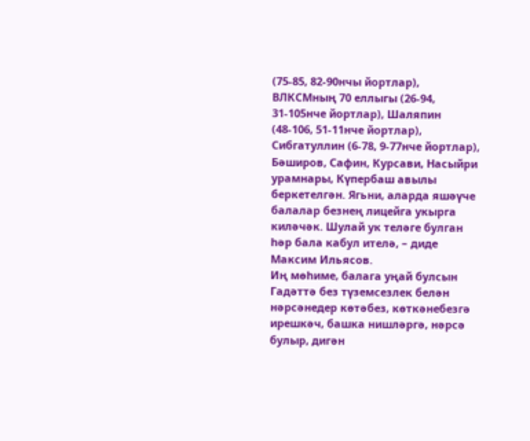(75-85, 82-90нчы йортлар), ВЛКСМның 70 еллыгы (26-94, 31-105нче йортлар), Шаляпин (48-106, 51-11нче йортлар), Сибгатуллин (6-78, 9-77нче йортлар), Бәширов, Сафин, Курсави, Насыйри урамнары, Күпербаш авылы беркетелгән. Ягьни, аларда яшәүче балалар безнең лицейга укырга киләчәк. Шулай ук теләге булган һәр бала кабул ителә, – диде Максим Ильясов.
Иң мөһиме, балага уңай булсын
Гадәттә без түземсезлек белән нәрсәнедер көтәбез, көткәнебезгә ирешкәч, башка нишләргә, нәрсә булыр, дигән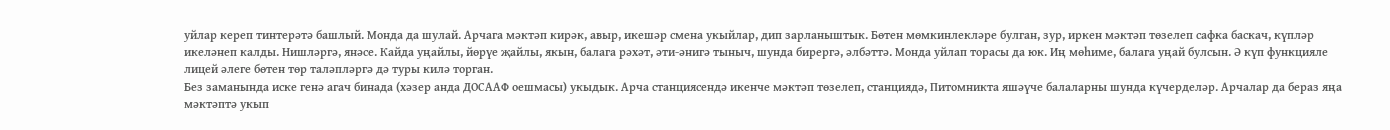уйлар кереп тинтерәтә башлый. Монда да шулай. Арчага мәктәп кирәк, авыр, икешәр смена укыйлар, дип зарланыштык. Бөтен мөмкинлекләре булган, зур, иркен мәктәп төзелеп сафка баскач, күпләр икеләнеп калды. Нишләргә, янәсе. Кайда уңайлы, йөрүе җайлы, якын, балага рәхәт, әти-әнигә тыныч, шунда бирергә, әлбәттә. Монда уйлап торасы да юк. Иң мөһиме, балага уңай булсын. Ә күп функцияле лицей әлеге бөтен төр таләпләргә дә туры килә торган.
Без заманында иске генә агач бинада (хәзер анда ДОСААФ оешмасы) укыдык. Арча станциясендә икенче мәктәп төзелеп, станциядә, Питомникта яшәүче балаларны шунда күчерделәр. Арчалар да бераз яңа мәктәптә укып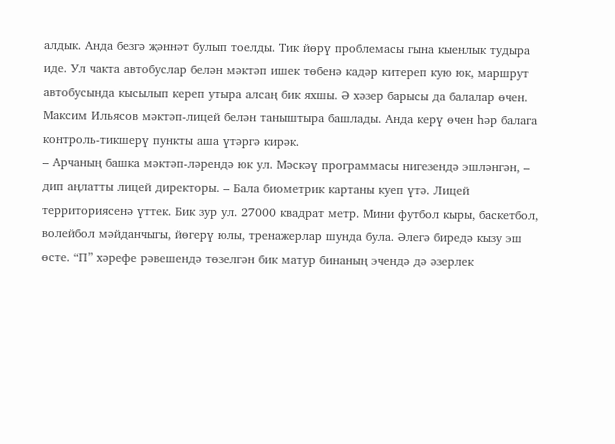алдык. Анда безгә җәннәт булып тоелды. Тик йөрү проблемасы гына кыенлык тудыра иде. Ул чакта автобуслар белән мәктәп ишек төбенә кадәр китереп кую юк, маршрут автобусында кысылып кереп утыра алсаң бик яхшы. Ә хәзер барысы да балалар өчен.
Максим Ильясов мәктәп-лицей белән таныштыра башлады. Анда керү өчен һәр балага контроль-тикшерү пункты аша үтәргә кирәк.
– Арчаның башка мәктәп-ләрендә юк ул. Мәскәү программасы нигезендә эшләнгән, – дип аңлатты лицей директоры. – Бала биометрик картаны куеп үтә. Лицей территориясенә үттек. Бик зур ул. 27000 квадрат метр. Мини футбол кыры, баскетбол, волейбол мәйданчыгы, йөгерү юлы, тренажерлар шунда була. Әлегә биредә кызу эш өсте. “П” хәрефе рәвешендә төзелгән бик матур бинаның эчендә дә әзерлек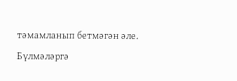тәмамланып бетмәгән әле. Бүлмәләргә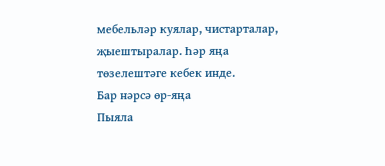мебельләр куялар, чистарталар, җыештыралар. Һәр яңа төзелештәге кебек инде.
Бар нәрсә өр-яңа
Пыяла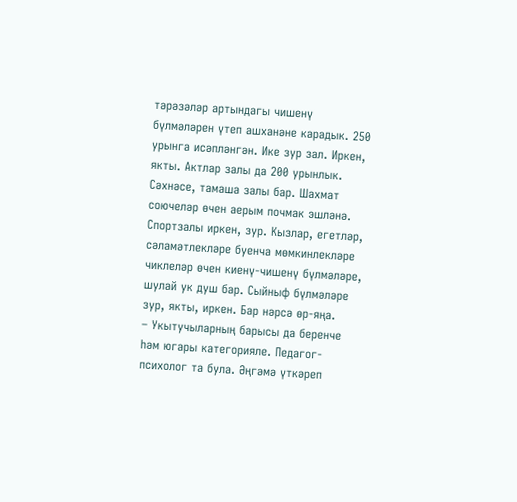тәрәзәләр артындагы чишенү бүлмәләрен үтеп ашханәне карадык. 250 урынга исәпләнгән. Ике зур зал. Иркен, якты. Актлар залы да 200 урынлык. Сәхнәсе, тамаша залы бар. Шахмат соючеләр өчен аерым почмак эшләнә. Спортзалы иркен, зур. Кызлар, егетләр, сәламәтлекләре буенча мөмкинлекләре чиклеләр өчен киенү-чишенү бүлмәләре, шулай ук душ бар. Сыйныф бүлмәләре зур, якты, иркен. Бар нәрсә өр-яңа.
– Укытучыларның барысы да беренче һәм югары категорияле. Педагог-психолог та була. Әңгәмә үткәреп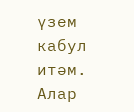үзем кабул итәм. Алар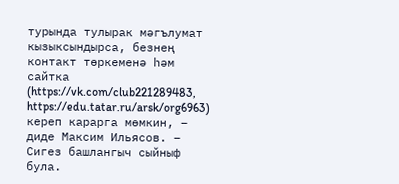турында тулырак мәгълумат кызыксындырса, безнең контакт төркеменә һәм сайтка (https://vk.com/club221289483, https://edu.tatar.ru/arsk/org6963) кереп карарга мөмкин, – диде Максим Ильясов. – Сигез башлангыч сыйныф була.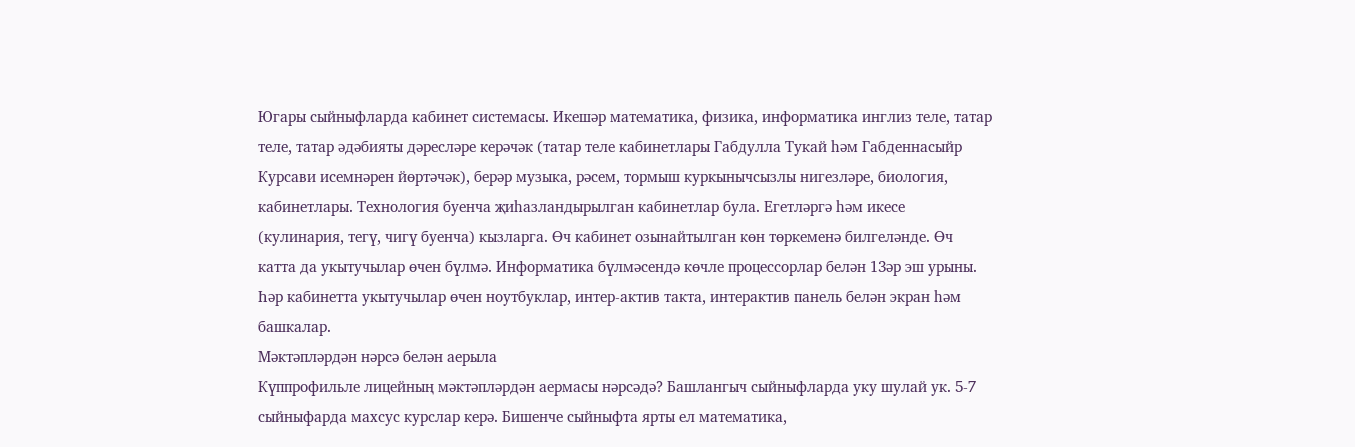Югары сыйныфларда кабинет системасы. Икешәр математика, физика, информатика инглиз теле, татар теле, татар әдәбияты дәресләре керәчәк (татар теле кабинетлары Габдулла Тукай һәм Габденнасыйр Курсави исемнәрен йөртәчәк), берәр музыка, рәсем, тормыш куркынычсызлы нигезләре, биология, кабинетлары. Технология буенча җиһазландырылган кабинетлар була. Егетләргә һәм икесе (кулинария, тегү, чигү буенча) кызларга. Өч кабинет озынайтылган көн төркеменә билгеләнде. Өч катта да укытучылар өчен бүлмә. Информатика бүлмәсендә көчле процессорлар белән 13әр эш урыны. Һәр кабинетта укытучылар өчен ноутбуклар, интер-актив такта, интерактив панель белән экран һәм башкалар.
Мәктәпләрдән нәрсә белән аерыла
Күппрофильле лицейның мәктәпләрдән аермасы нәрсәдә? Башлангыч сыйныфларда уку шулай ук. 5-7 сыйныфарда махсус курслар керә. Бишенче сыйныфта ярты ел математика,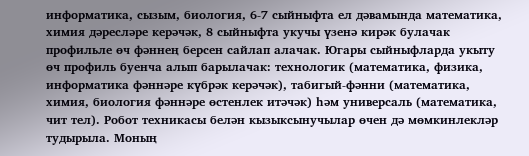информатика, сызым, биология, 6-7 сыйныфта ел дәвамында математика, химия дәресләре керәчәк, 8 сыйныфта укучы үзенә кирәк булачак профильле өч фәннең берсен сайлап алачак. Югары сыйныфларда укыту өч профиль буенча алып барылачак: технологик (математика, физика, информатика фәннәре күбрәк керәчәк), табигый-фәнни (математика, химия, биология фәннәре өстенлек итәчәк) һәм универсаль (математика, чит тел). Робот техникасы белән кызыксынучылар өчен дә мөмкинлекләр тудырыла. Моның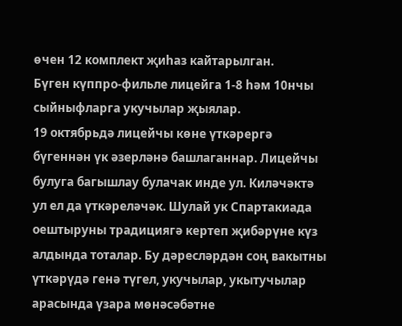өчен 12 комплект җиһаз кайтарылган.
Бүген күппро-фильле лицейга 1-8 һәм 10нчы сыйныфларга укучылар җыялар.
19 октябрьдә лицейчы көне үткәрергә бүгеннән үк әзерләнә башлаганнар. Лицейчы булуга багышлау булачак инде ул. Киләчәктә ул ел да үткәреләчәк. Шулай ук Спартакиада оештыруны традициягә кертеп җибәрүне күз алдында тоталар. Бу дәресләрдән соң вакытны үткәрүдә генә түгел, укучылар, укытучылар арасында үзара мөнәсәбәтне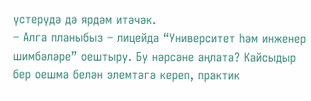үстерүдә дә ярдәм итәчәк.
– Алга планыбыз – лицейда “Университет һәм инженер шимбәләре” оештыру. Бу нәрсәне аңлата? Кайсыдыр бер оешма белән элемтәгә кереп, практик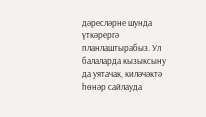дәресләрне шунда үткәрергә планлаштырабыз. Ул балаларда кызыксыну да уятачак, киләчәктә һөнәр сайлауда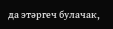да этәргеч булачак,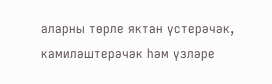аларны төрле яктан үстерәчәк, камиләштерәчәк һәм үзләре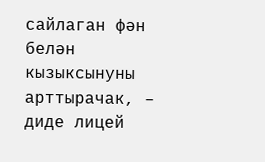сайлаган фән белән кызыксынуны арттырачак, – диде лицей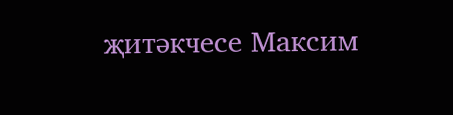җитәкчесе Максим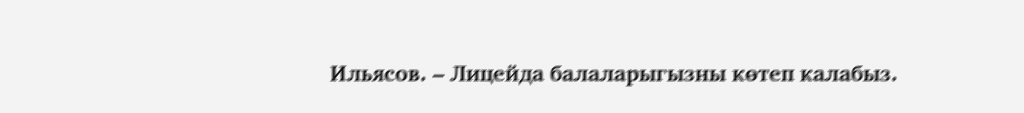Ильясов. – Лицейда балаларыгызны көтеп калабыз.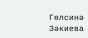Гөлсинә Зәкиева